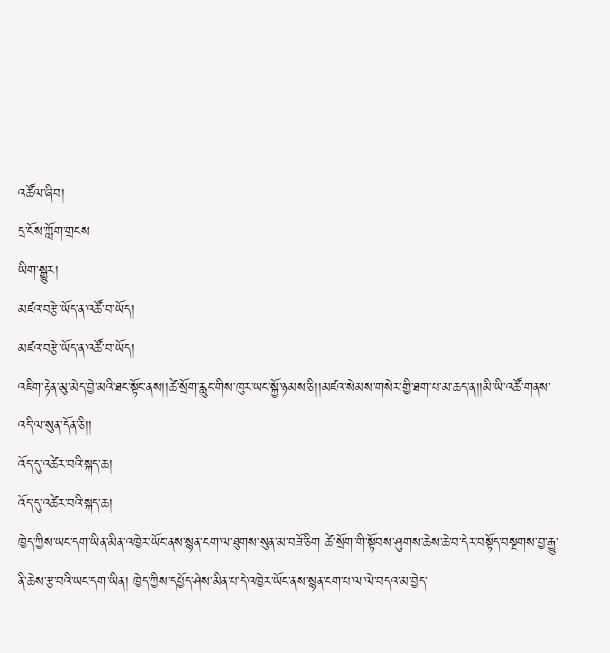འཚོལ་ཞིབ།
དྲ་ངོས་ཀློག་གྲངས
ཡིག་སྒྱུར།
མཛའ་བརྩེ་ཡོད་ན་འཚོ་བ་ཡོད།
མཛའ་བརྩེ་ཡོད་ན་འཚོ་བ་ཡོད།
འཇིག་རྟེན་མུ་མེད་བྱེ་མའི་ཐང་སྟོང་ནས།།ཚེ་སྲོག་རླུང་གིས་ཁུར་ཡང་སྐྱོ་ཉམས་ཅི།།མཛའ་སེམས་གསེར་གྱི་ཐག་པ་མ་ཆད་ན།།མི་ཡི་འཚོ་གནས་འདི་ལ་སུན་དོན་ཅི།།
འོད་དུ་འཚེར་བའི་སྐད་ཆ།
འོད་དུ་འཚེར་བའི་སྐད་ཆ།
ཁྱེད་ཀྱིས་ཡང་དག་ཡིན་མིན་འཁྱེར་ཡོང་ནས་སྙན་ངག་ལ་ཐུགས་སུན་མ་བཟོ་ཅིག ཚེ་སྲོག་གི་སྟོབས་ཤུགས་ཆེས་ཆེ་བ་དེར་བསྟོད་བསྔགས་བྱ་རྒྱུ་ནི་ཆེས་རྩ་བའི་ཡང་དག་ཡིན། ཁྱེད་ཀྱིས་དཔྱོད་ཤེས་མིན་པ་དེ་འཁྱེར་ཡོང་ནས་སྙན་ངག་པ་ལ་ལེ་བདའ་མ་བྱེད་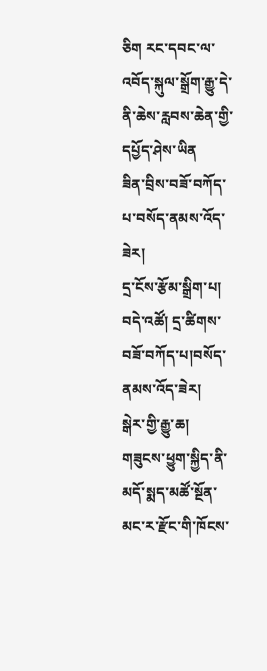ཅིག རང་དབང་ལ་འབོད་སྐུལ་སྒྲོག་རྒྱུ་དེ་ནི་ཆེས་རླབས་ཆེན་གྱི་དཔྱོད་ཤེས་ཡིན
ཟིན་བྲིས་བཟོ་བཀོད་པ་བསོད་ནམས་འོད་ཟེར།
དྲ་ངོས་རྩོམ་སྒྲིག་པ། བདེ་འཚོ། དྲ་ཚིགས་བཟོ་བཀོད་པ།བསོད་ནམས་འོད་ཟེར།
སྒེར་གྱི་རྒྱུ་ཆ།
གཟུངས་ཕྱུག་སྐྱིད་ནི་མདོ་སྨད་མཚོ་སྔོན་མང་ར་རྫོང་གི་ཁོངས་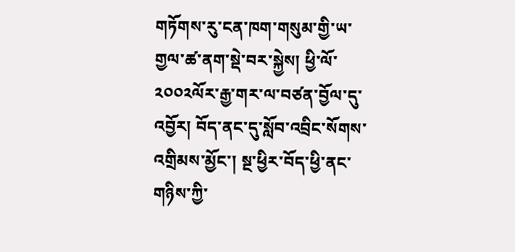གཏོགས་རུ་ངན་ཁག་གསུམ་གྱི་ཡ་གྱལ་ཚ་ནག་སྡེ་བར་སྐྱེས། ཕྱི་ལོ་༢༠༠༢ལོར་རྒྱ་གར་ལ་བཙན་བྱོལ་དུ་འབྱོར། བོད་ནང་དུ་སློབ་འབྲིང་སོགས་འགྲིམས་མྱོང་། སྔ་ཕྱིར་བོད་ཕྱི་ནང་གཉིས་ཀྱི་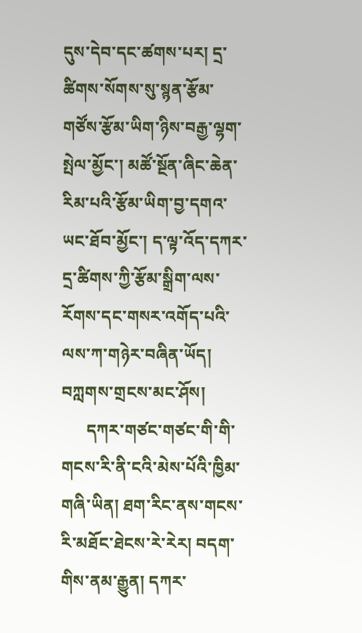དུས་དེབ་དང་ཚགས་པར། དྲ་ཚིགས་སོགས་སུ་སྙན་རྩོམ་གཙོས་རྩོམ་ཡིག་ཉིས་བརྒྱ་ལྷག་སྤེལ་མྱོང་། མཚོ་སྔོན་ཞིང་ཆེན་རིམ་པའི་རྩོམ་ཡིག་བྱ་དགའ་ཡང་ཐོབ་མྱོང་། ད་ལྟ་འོད་དཀར་དྲ་ཚིགས་ཀྱི་རྩོམ་སྒྲིག་ལས་རོགས་དང་གསར་འགོད་པའི་ལས་ཀ་གཉེར་བཞིན་ཡོད།
བཀླགས་གྲངས་མང་ཤོས།
      དཀར་གཙང་གཙང་གི་གི་གངས་རི་ནི་ངའི་མེས་པོའི་ཁྱིམ་གཞི་ཡིན། ཐག་རིང་ནས་གངས་རི་མཐོང་ཐེངས་རེ་རེར། བདག་གིས་ནམ་རྒྱུན། དཀར་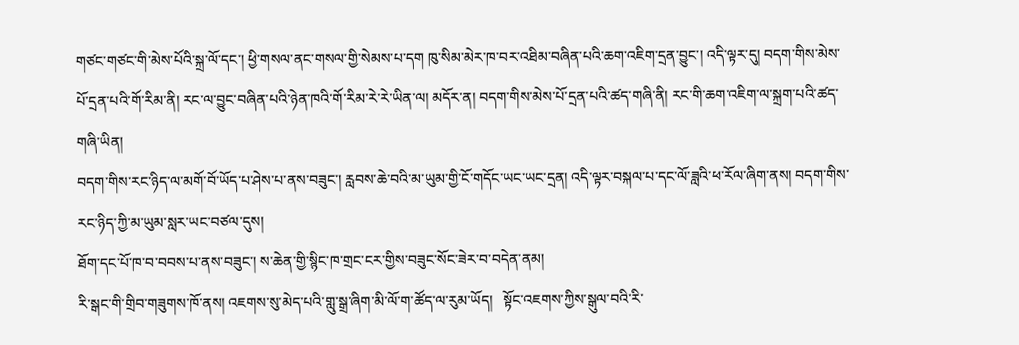གཙང་གཙང་གི་མེས་པོའི་སྐྲ་ལོ་དང་། ཕྱི་གསལ་ནང་གསལ་གྱི་སེམས་པ་དག ཁུ་སིམ་མེར་ཁ་བར་འཐིམ་བཞིན་པའི་ཆག་འཇིག་དྲན་བྱུང་། འདི་ལྟར་དུ། བདག་གིས་མེས་པོ་དྲན་པའི་གོ་རིམ་ནི། རང་ལ་བྱུང་བཞིན་པའི་ཉེན་ཁའི་གོ་རིམ་རེ་རེ་ཡིན་ལ། མདོར་ན། བདག་གིས་མེས་པོ་དྲན་པའི་ཚད་གཞི་ནི། རང་གི་ཆག་འཇིག་ལ་སྐྲག་པའི་ཚད་གཞི་ཡིན།
བདག་གིས་རང་ཉིད་ལ་མགོ་བོ་ཡོད་པ་ཤེས་པ་ནས་བཟུང་། རླབས་ཆེ་བའི་མ་ཡུམ་གྱི་ངོ་གདོང་ཡང་ཡང་དྲན། འདི་ལྟར་བསྐལ་པ་དང་ལོ་ཟླའི་ཕ་རོལ་ཞིག་ནས། བདག་གིས་རང་ཉིད་ཀྱི་མ་ཡུམ་སླར་ཡང་བཙལ་དུས།
ཐོག་དང་པོ་ཁ་བ་བབས་པ་ནས་བཟུང་། ས་ཆེན་གྱི་སྙིང་ཁ་གྲང་ངར་གྱིས་བཟུང་སོང་ཟེར་བ་བདེན་ནམ།
རི་སྒང་གི་གྲིབ་གཟུགས་ཁོ་ནས། འཇགས་སུ་མེད་པའི་གླུ་སྒྲ་ཞིག་མི་ལོ་ག་ཚོད་ལ་རུམ་ཡོད།   སྟོང་འཇགས་ཀྱིས་སྒུལ་བའི་རི་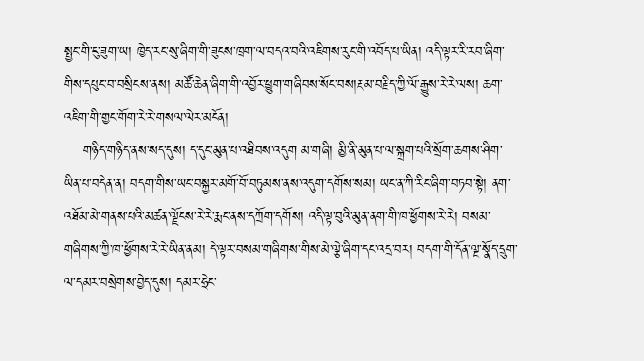སྤྱང་གི་ངུ་ཟུག་ཡ། ཁྱེད་རང་སུ་ཞིག་གི་ཟུངས་ཁྲག་ལ་བདའ་བའི་འཇིགས་རུང་གི་འབོད་པ་ཡིན། འདི་ལྟར་རི་རབ་ཞིག་གིས་དཔུང་བ་བསྲིངས་ནས། མཚོ་ཆེན་ཞིག་གི་འབྱོར་ཕྱུག་གཞིབས་སོང་བས།རྔམ་བརྗིད་ཀྱི་ལོ་རྒྱུས་རེ་རེ་ལས། ཆག་འཇིག་གི་གྱང་གོག་རེ་རེ་གསལ་ལེར་མངོན།
    གཉིད་གཉིད་ནས་སད་དུས། ད་དུང་མུན་པ་འཐིབས་འདུག མ་གཞི། མྱི་ནི་མུན་པ་ལ་སྐྲག་པའི་སྲོག་ཆགས་ཤིག་ཡིན་པ་བདེན་ན། བདག་གིས་ཡང་བསྐྱར་མགོ་བོ་བཏུམས་ནས་འདུག་དགོས་སམ། ཡང་ན་ཀི་རིང་ཞིག་བཏབ་སྟེ། ནག་འཐོམ་མེ་གནས་པའི་མཚན་ལྗོངས་རེ་རེ་རྨང་ནས་དཀྲོག་དགོས། འདི་ལྟ་བུའི་མུན་ནག་གི་ཁ་ཕྱོགས་རེ་རེ། བསམ་གཞིགས་ཀྱི་ཁ་ཕྱོགས་རེ་རེ་ཡིན་ནམ། དེ་ལྟར་བསམ་གཞིགས་གིས་མེ་ལྕེ་ཞིག་དང་འདྲ་བར། བདག་གི་དོན་ལྔ་སྣོད་དྲུག་ལ་དམར་བསྲེགས་བྱེད་དུས། དམར་ཧྲེང་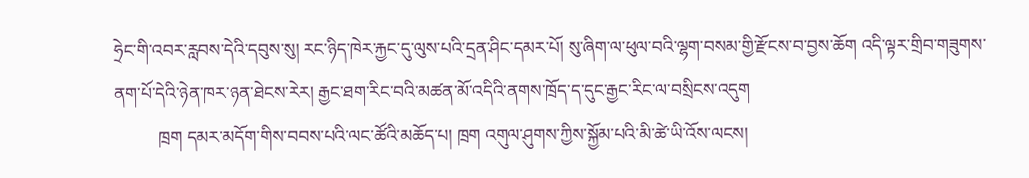ཧྲེང་གི་འབར་རླབས་དེའི་དབུས་སུ། རང་ཉིད་ཁེར་རྐྱང་དུ་ལུས་པའི་དྲན་ཤིང་དམར་པོ། སུ་ཞིག་ལ་ཕུལ་བའི་ལྷག་བསམ་གྱི་རྫོངས་བ་བྱས་ཆོག འདི་ལྟར་གྲིབ་གཟུགས་ནག་པོ་དེའི་ཉེན་ཁར་ཉན་ཐེངས་རེར། རྒྱང་ཐག་རིང་བའི་མཚན་མོ་འདིའི་ནགས་ཁྲོད་ད་དུང་རྒྱང་རིང་ལ་བསྲིངས་འདུག
          ཁྲག དམར་མདོག་གིས་བབས་པའི་ལང་ཚོའི་མཆོད་པ། ཁྲག འགུལ་ཤུགས་ཀྱིས་སྐྱོམ་པའི་མི་ཚེ་ཡི་འོས་ལངས།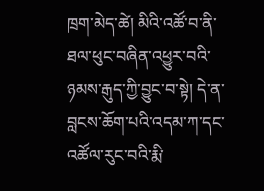ཁྲག་མེད་ཚེ། མིའི་འཚོ་བ་ནི་ཐལ་ཕུང་བཞིན་འཕྱུར་བའི་ཉམས་རྒུད་ཀྱི་བྱུང་བ་སྟེ། དེ་ན་བླངས་ཆོག་པའི་འདམ་ཀ་དང་འཚོལ་རུང་བའི་རྨི་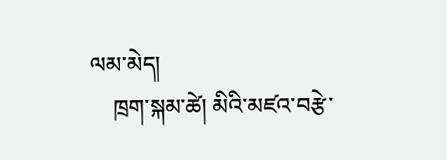ལམ་མེད།
    ཁྲག་སྐམ་ཚེ། མིའི་མཛའ་བརྩེ་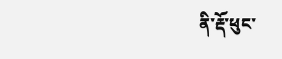ནི་རྡོ་ཕུང་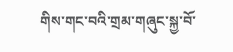གིས་གང་བའི་གྲམ་གཞུང་སྐྱ་བོ་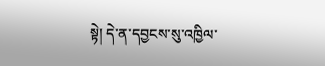སྟེ། དེ་ན་དབྱངས་སུ་འཁྱིལ་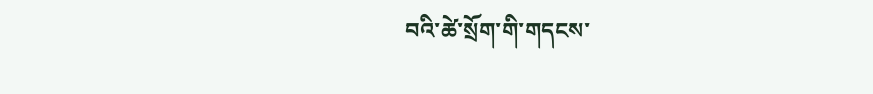བའི་ཚེ་སྲོག་གི་གདངས་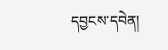དབྱངས་དབེན།